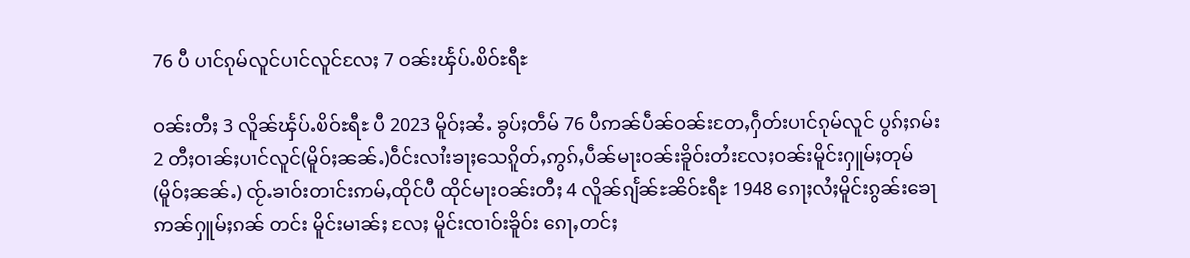76 ပီ ပၢင်ၵုမ်လူင်ပၢင်လူင်လႄႈ 7 ဝၼ်းၾႅပ်ႉၿိဝ်ႊရီႊ

ဝၼ်းတီႈ 3 လိူၼ်ၾႅပ်ႉၿိဝ်ႊရီႊ ပီ 2023 မိူဝ်ႈၼႆႉ ၶွပ်ႈတဵမ် 76 ပီဢၼ်ပဵၼ်ဝၼ်းတႄႇႁဵတ်းပၢင်ၵုမ်လူင် ပွၵ်ႈၵမ်း 2 တီႈဝၢၼ်ႈပၢင်လူင်(မိူဝ်ႈၼၼ်ႉ)ဝဵင်းလၢႆးၶႃႈသေၵိူတ်ႇဢွၵ်ႇပဵၼ်မႃးဝၼ်းၶိူဝ်းတႆးလႄႈဝၼ်းမိူင်းႁူမ်ႈတုမ်(မိူဝ်ႈၼၼ်ႉ) ၸႂ်ႉၶၢဝ်းတၢင်းဢမ်ႇထိုင်ပီ ထိုင်မႃးဝၼ်းတီႈ 4 လိူၼ်ၵျႅၼ်ႊၼိဝ်ႊရီႊ 1948 ၵေႃႈလႆႈမိူင်းၵွၼ်းၶေႃ ဢၼ်ႁူမ်ႈၵၼ် တင်း မိူင်းမၢၼ်ႈ လႄႈ မိူင်းၸၢဝ်းၶိူဝ်း ၵေႃႇတင်ႈ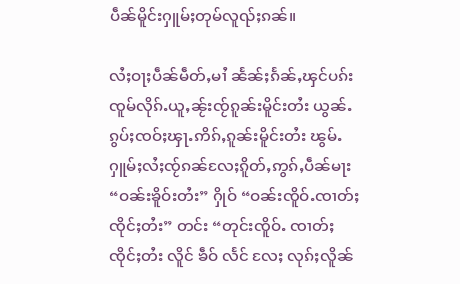ပဵၼ်မိူင်းႁူမ်ႈတုမ်လူၺ်ႈၵၼ်။

လႆႈဝႃႈပဵၼ်မဵတ်ႇမၢႆ ၼႅၼ်ႈၵႅၼ်ႇၾင်ပၵ်းၸူမ်လိုၵ်ႉယူႇၼႂ်းၸႂ်ၵူၼ်းမိူင်းတႆး ယွၼ်ႉၵွပ်ႈၸဝ်ႈၾႃႉဢိၵ်ႇၵူၼ်းမိူင်းတႆး ၽွမ်ႉႁူမ်ႈလႆႈၸႂ်ၵၼ်လႄႈၵိူတ်ႇဢွၵ်ႇပဵၼ်မႃး “ဝၼ်းၶိူဝ်းတႆး” ႁိုဝ် “ဝၼ်းၸိူဝ်ႉၸၢတ်ႈၸိုင်ႈတႆး” တင်း “တုင်းၸိူဝ်ႉ ၸၢတ်ႈၸိုင်ႈတႆး လိူင် ၶဵဝ် လႅင် လႄႈ လုၵ်ႈလိူၼ်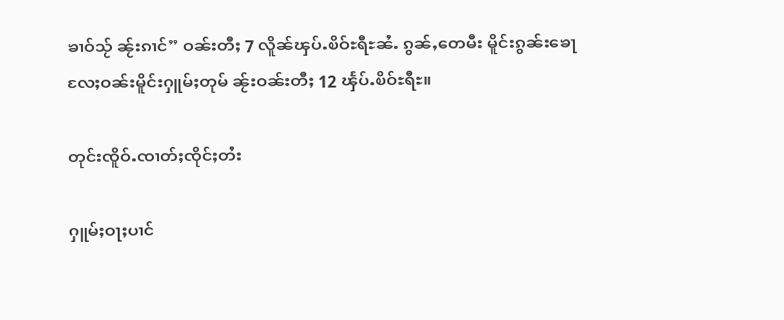ၶၢဝ်သႂ် ၼႂ်းၵၢင်” ဝၼ်းတီႈ 7 လိူၼ်ၾပ်ႉၿိဝ်ႊရီႊၼႆႉ ၵွၼ်ႇတေမီး မိူင်းၵွၼ်းၶေႃ လႄႈဝၼ်းမိူင်းႁူမ်ႈတုမ် ၼႂ်းဝၼ်းတီႈ 12 ၾႅပ်ႉၿိဝ်ႊရီႊ။

တုင်းၸိူဝ်ႉၸၢတ်ႈၸိုင်ႈတႆး

ႁူမ်ႈဝႃႈပၢင်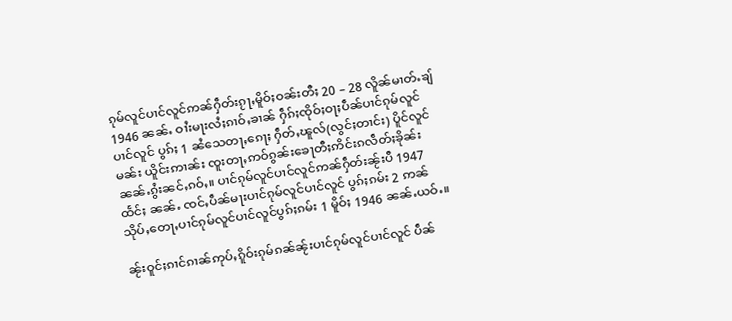ၵုမ်လူင်ပၢင်လူင်ဢၼ်ႁဵတ်းၵႂႃႇမိူဝ်ႈဝၼ်းတီႈ 20 – 28 လိူၼ်မၢတ်ႉၶျ် 1946 ၼၼ်ႉ ဝၢႆးမႃးလႆႈၵၢဝ်ႇၶၢၼ် ႁဵၵ်ႈၸိုဝ်ႈဝႃႈပဵၼ်ပၢင်ၵုမ်လူင်ပၢင်လူင် ပွၵ်ႈ 1 ၼႆသေတႃႇၵေႃႈ ႁဵတ်ႇၽူလ်(လွင်ႈတၢင်း) ပိူင်လူင်မၼ်း ယိူင်းဢၢၼ်း ၸူးတႃႇဢဝ်ၵွၼ်းၶေႃတီႈဢိင်းၵလဵတ်ႈၶိုၼ်းၼၼ်ႉၵွႆးၼင်ႇၵဝ်ႇ။ ပၢင်ၵုမ်လူင်ပၢင်လူင်ဢၼ်ႁဵတ်းၼႂ်းပီ 1947 ထႅင်ႈ ၼၼ်ႉ ၸင်ႇပဵၼ်မႃးပၢင်ၵုမ်လူင်ပၢင်လူင် ပွၵ်ႈၵမ်း 2 ဢၼ်သိုပ်ႇတေႃႇပၢင်ၵုမ်လူင်ပၢင်လူင်ပွၵ်ႈၵမ်း 1 မိူဝ်ႈ 1946 ၼၼ်ႉယဝ်ႉ။

ၼႂ်းဝူင်ႈၵၢင်ၵၢၼ်ဢုပ်ႇၵိူဝ်းၵုမ်ၵၼ်ၼႂ်းပၢင်ၵုမ်လူင်ပၢင်လူင် ပဵၼ်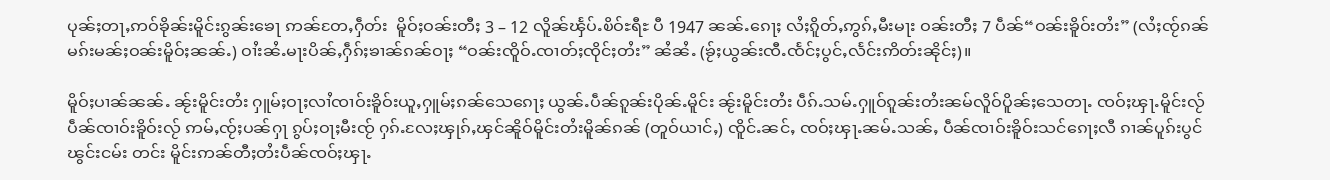ပုၼ်ႈတႃႇဢဝ်ၶိုၼ်းမိူင်းၵွၼ်းၶေႃ ဢၼ်တႄႇႁဵတ်း  မိူဝ်ႈဝၼ်းတီႈ 3 – 12 လိူၼ်ၾႅပ်ႉၿိဝ်ႊရီႊ ပီ 1947 ၼၼ်ႉၵေႃႈ လႆႈၵိူတ်ႇဢွၵ်ႇမီးမႃး ဝၼ်းတီႈ 7 ပဵၼ်“ဝၼ်းၶိူဝ်းတႆး” (လႆႈၸႂ်ၵၼ်မၵ်းမၼ်ႈဝၼ်းမိူဝ်ႈၼၼ်ႉ) ဝၢႆးၼႆႉမႃးပိၼ်ႇႁဵၵ်ႈၶၢၼ်ၵၼ်ဝႃႈ “ဝၼ်းၸိူဝ်ႉၸၢတ်ႈၸိုင်ႈတႆး” ၼႆၼႆႉ (ၶႂ်ႈယွၼ်းၸီႉၸႅင်ႈပွင်ႇလႅင်းဢိတ်းၼိုင်ႈ)။

မိူဝ်ႈပၢၼ်ၼၼ်ႉ ၼႂ်းမိူင်းတႆး ႁူမ်ႈဝႃႈလၢႆၸၢဝ်းၶိူဝ်းယူႇႁူမ်ႈၵၼ်သေၵေႃႈ ယွၼ်ႉပဵၼ်ၵူၼ်းပိုၼ်ႉမိူင်း ၼႂ်းမိူင်းတႆး ပဵၵ်ႉသမ်ႉႁူဝ်ၵူၼ်းတႆးၼမ်လိူဝ်ပိူၼ်ႈသေတႃႉ ၸဝ်ႈၾႃႉမိူင်းလႂ်ပဵၼ်ၸၢဝ်းၶိူဝ်းလႂ် ဢမ်ႇၸႂ်ႈပၼ်ႁႃ ၵွပ်ႈဝႃႈမီးၸႂ် ႁၵ်ႉလႄႈၾုၵ်ႇၾင်ၼိူဝ်မိူင်းတႆးမိူၼ်ၵၼ် (တူဝ်ယၢင်ႇ) ၸိူင်ႉၼင်ႇ ၸဝ်ႈၾႃႉၼမ်ႉသၼ်ႇ ပဵၼ်ၸၢဝ်းၶိူဝ်းသင်ၵေႃႈလီ ၵၢၼ်ပူၵ်းပွင်ၽွင်းငမ်း တင်း မိူင်းဢၼ်တီႈတႆးပဵၼ်ၸဝ်ႈၾႃႉ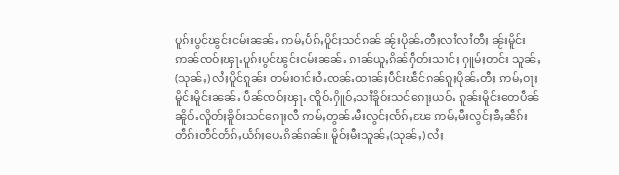ပူၵ်းပွင်ၽွင်းငမ်းၼၼ်ႉ ဢမ်ႇပႅၵ်ႇပိူင်ႈသင်ၵၼ် ၼႂ်းပိုၼ်ႉတီႈလၢႆလၢႆတီႈ ၼႂ်းမိူင်းဢၼ်ၸဝ်ႈၾႃႉပူၵ်းပွင်ၽွင်းငမ်းၼၼ်ႉ ၵၢၼ်ယူႇၵိၼ်ႁဵတ်းသၢင်ႈ ႁူမ်ႈတင်း သူၼ်ႇ (သုၼ်ႇ) လႆႈပိူင်ၵူၼ်း တမ်းဝၢင်းဝႆႉၸၼ်ႉထၢၼ်ႈပဵင်းၽဵင်ၵၼ်ၵူႈပိုၼ်ႉတီႈ ဢမ်ႇဝႃႈမိူင်းမိူင်းၼၼ်ႉ ပဵၼ်ၸဝ်ႈၾႃႉ ၸိူဝ်ႉႁိူဝ်ႇသၢႆၶိူဝ်းသင်ၵေႃႈယဝ်ႉ ၵူၼ်းမိူင်းတေပဵၼ်ၼိူဝ်ႉလိူတ်ႈၶိူဝ်းသင်ၵေႃႈလီ ဢမ်ႇတွၼ်ႉမီးလွင်ႈၸႅၵ်ႇၽႄ ဢမ်ႇမီးလွင်ႈၶီႇၼဵၵ်းတဵၵ်းတဵင်တႅၵ်ႇယႅၵ်ႈပေႉၵိၼ်ၵၼ်။ မိူဝ်ႈမီးသူၼ်ႇ(သုၼ်ႇ) လႆႈ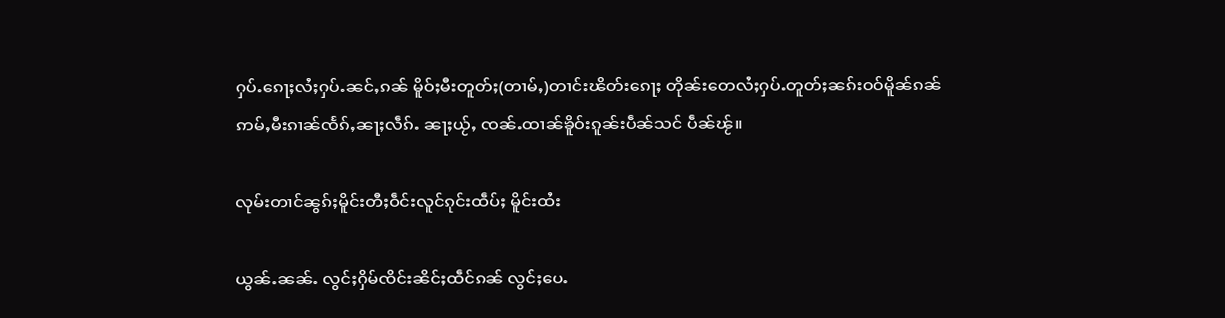ႁပ်ႉၵေႃႈလႆႈႁပ်ႉၼင်ႇၵၼ် မိူဝ်ႈမီးတူတ်ႈ(တၢမ်ႇ)တၢင်းၽိတ်းၵေႃႈ တိုၼ်းတေလႆႈႁပ်ႉတူတ်ႈၼၵ်းဝဝ်မိူၼ်ၵၼ် ဢမ်ႇမီးၵၢၼ်ၸႅၵ်ႇၼႃႈလဵၵ်ႉ ၼႃႈယႂ်ႇ ၸၼ်ႉထၢၼ်ၶိူဝ်းၵူၼ်းပဵၼ်သင် ပဵၼ်ၽႂ်။

လုမ်းတၢင်ၼွၵ်ႈမိူင်းတီႈဝဵင်းလူင်ၵုင်းထဵပ်ႈ မိူင်းထႆး

ယွၼ်ႉၼၼ်ႉ လွင်ႈႁိမ်ၸိင်းၼိင်ႈထဵင်ၵၼ် လွင်ႈပေႉ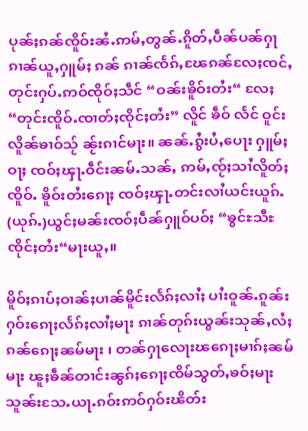ပုၼ်ႈၵၼ်ၸိူဝ်းၼႆႉဢမ်ႇတွၼ်ႉၵိူတ်ႇပဵၼ်ပၼ်ႁႃၵၢၼ်ယူႇႁူမ်ႈ ၵၼ် ၵၢၼ်ၸႅၵ်ႇၽႄၵၼ်လႄႈၸင်ႇတုင်းႁပ်ႉဢဝ်ၸိုဝ်ႈသဵင် “ဝၼ်းၶိူဝ်းတႆး“ လႄႈ“တုင်းၸိူဝ်ႉၸၢတ်ႈၸိုင်ႈတႆး” လိူင် ၶဵဝ် လႅင် ဝူင်းလိူၼ်ၶၢဝ်သႂ် ၼႂ်းၵၢင်မႃး။ ၼၼ်ႉၵွႆးပႆႇပေႃး ႁူမ်ႈဝႃႈ ၸဝ်ႈၾႃႉဝဵင်းၼမ်ႉသၼ်ႇ ဢမ်ႇၸႂ်ႈသၢႆလိူတ်ႈၸိူဝ်ႉ ၶိူဝ်းတႆးၵေႃႈ ၸဝ်ႈၾႃႉတင်းလၢႆယင်းယူၵ်ႉ(ယုၵ်ႉ)ယွင်ႈမၼ်းၸဝ်ႈပဵၼ်ႁူဝ်ပဝ်ႈ “ၶွင်ႊသီႊၸိုင်ႈတႆး“မႃးယူႇ။

မိူဝ်ႈၵၢပ်ႈဝၢၼ်ႈပၢၼ်မိူင်းလႅၵ်ႈလၢႆႈ ပၢႆးဝူၼ်ႉၵူၼ်းႁဝ်းၵေႃႈလႅၵ်ႈလၢႆႈမႃး ၵၢၼ်တုၵ်းယွၼ်းသုၼ်ႇလႆႈ ၵၼ်ၵေႃႈၼမ်မႃး ၊ တၼ်ႁႃလေႃးၽၵေႃႈမၢၵ်ႈၼမ်မႃး ၽူႈၶဵၼ်တၢင်းၼွၵ်ႈၵေႃႈၸိမ်သွတ်ႇၶဝ်ႈမႃး သူၼ်းသႄႉယႃႉၵဝ်းဢဝ်ႁဝ်းၽိတ်း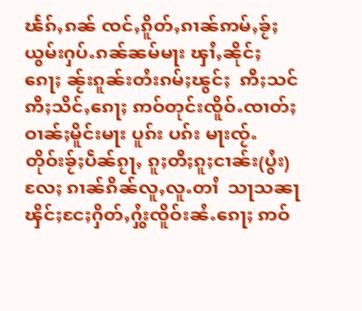ၽႅၵ်ႇၵၼ် ၸင်ႇၵိူတ်ႇၵၢၼ်ဢမ်ႇၶႂ်ႈယွမ်းႁပ်ႉၵၼ်ၼမ်မႃး ၾၢႆႇၼိုင်ႈၵေႃႈ ၼႂ်းၵူၼ်းတႆးၵမ်ႈၽွင်ႈ  ဢီႈသင်ဢီႈသိင်ႇၵေႃႈ ဢဝ်တုင်းၸိူဝ်ႉၸၢတ်ႈဝၢၼ်ႈမိူင်းမႃး ပူၵ်း ပၵ်း မႃးၸႂ်ႉတိုဝ်းၶႂ်ႈပဵၼ်ၵႂႃႇ ၵူႈတီႈၵူႈငၢၼ်း(ပွႆး) လႄႈ ၵၢၼ်ၵိၼ်လူႇလူႉတၢႆ  သႃသၼႃ ၾိင်ႈငႄႈႁိတ်ႇႁွႆးၸိူဝ်းၼႆႉၵေႃႈ ဢဝ်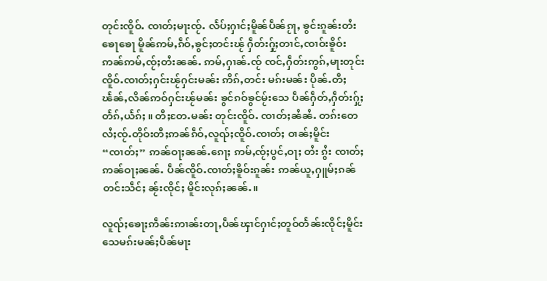တုင်းၸိူဝ်ႉ ၸၢတ်ႈမႃးၸႂ်ႉ လႅပ်ႈႁၢင်ႈမိူၼ်ပဵၼ်ၵႂႃႇ ၶွင်းၵူၼ်းတႆးၶေႃၶေႃ မိူၼ်ဢမ်ႇၵဵဝ်ႇၶွင်ႈတင်းၽႂ် ႁဵတ်းႁႂ်ႈတၢင်ႇၸၢဝ်းၶိူဝ်း ဢၼ်ဢမ်ႇၸႂ်ႈတႆးၼၼ်ႉ ဢမ်ႇႁၢၼ်ႉၸႂ် ၸင်ႇႁဵတ်းဢွၵ်ႇမႃးတုင်းၸိူဝ်ႉၸၢတ်ႈႁင်းၽႂ်ႁင်းမၼ်း ဢိၵ်ႇတင်း မၵ်းမၼ်း ပိုၼ်ႉတီႈၽႅၼ်ႇလိၼ်ဢဝ်ႁင်းၽႂ်မၼ်း ၶွင်ၵဝ်ၶွင်မႂ်းသေ ပဵၼ်ႁဵတ်ႇႁဵတ်းႁႂ်ႈတႅၵ်ႇယႅၵ်ႈ။ တီႈတႄႉမၼ်း တုင်းၸိူဝ်ႉ ၸၢတ်ႈၼႆၼႆႉ တၵ်းတေလႆႈၸႂ်ႉတိုဝ်းတီႈဢၼ်ၵဵဝ်ႇလူၺ်ႈၸိူဝ်ႉၸၢတ်ႈ ဝၢၼ်ႈမိူင်း “ၸၢတ်ႈ” ဢၼ်ဝႃႈၼၼ်ႉၵေႃႈ ဢမ်ႇၸႂ်ႈပွင်ႇဝႃႈ တႆး ၵွႆး ၸၢတ်ႈဢၼ်ဝႃႈၼၼ်ႉ ပဵၼ်ၸိူဝ်ႉၸၢတ်ႈၶိူဝ်းၵူၼ်း ဢၼ်ယူႇႁူမ်ႈၵၼ်တင်းသဵင်ႈ ၼႂ်းၸိုင်ႈ မိူင်းလုၵ်ႈၼၼ်ႉ။

လူၺ်ႈၶေႃႈဢဵၼ်းဢၢၼ်းတႃႇပဵၼ်ၾၢင်ႁၢင်ႈတူဝ်တႅၼ်းၸိုင်ႈမိူင်းသေမၵ်းမၼ်ႈပဵၼ်မႃး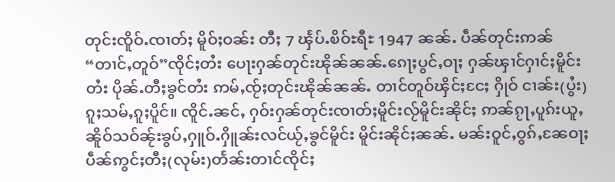တုင်းၸိူဝ်ႉၸၢတ်ႈ မိူဝ်ႈဝၼ်း တီႈ 7 ၾႅပ်ႉၿိဝ်ႊရီႊ 1947 ၼၼ်ႉ ပဵၼ်တုင်းဢၼ် “တၢင်ႇတူဝ်”ၸိုင်ႈတႆး ပေႃးႁၼ်တုင်းၽိုၼ်ၼၼ်ႉၵေႃႈပွင်ႇဝႃႈ ႁၼ်ၾၢင်ႁၢင်ႈမိူင်းတႆး ပိုၼ်ႉတီႈၶွင်တႆး ဢမ်ႇၸႂ်ႈတုင်းၽိုၼ်ၼၼ်ႉ တၢင်တူဝ်ၾိင်ႈငႄႈ ႁိုဝ် ငၢၼ်း(ပွႆး)ၵူႈသမ်ႇၵူႈပိူင်။ ၸိူင်ႉၼင်ႇ ႁဝ်းႁၼ်တုင်းၸၢတ်ႈမိူင်းလႂ်မိူင်းၼိုင်ႈ ဢၼ်ၵႂႃႇပူၵ်းယူႇၼိူဝ်သဝ်ၼႂ်းၶွပ်ႇႁူဝ်ႉႁိူၼ်းလင်ယႂ်ႇၶွင်မိူင်း မိူင်းၼိုင်ႈၼၼ်ႉ မၼ်းဝူင်ႇဝွၵ်ႇၼႄဝႃႈ ပဵၼ်ဢွင်ႈတီႈ(လုမ်း)တႅၼ်းတၢင်ၸိုင်ႈ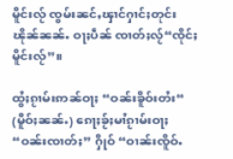မိူင်းလႂ် ၸွမ်းၼင်ႇၾၢင်ႁၢင်ႈတုင်း ၽိုၼ်ၼၼ်ႉ ဝႃႈပဵၼ် ၸၢတ်ႈလႂ်“ၸိုင်ႈမိူင်းလႂ်”။

ထွႆႈၵႂၢမ်းဢၼ်ဝႃႈ “ဝၼ်းၶိူဝ်းတႆး“ (မိူဝ်ႈၼၼ်ႉ) ၵေႃႈၶႂ်ႈမၢႆၵႂၢမ်းဝႃႈ “ဝၼ်းၸၢတ်ႈ” ႁိုဝ် “ဝၢၼ်းၸိူဝ်ႉ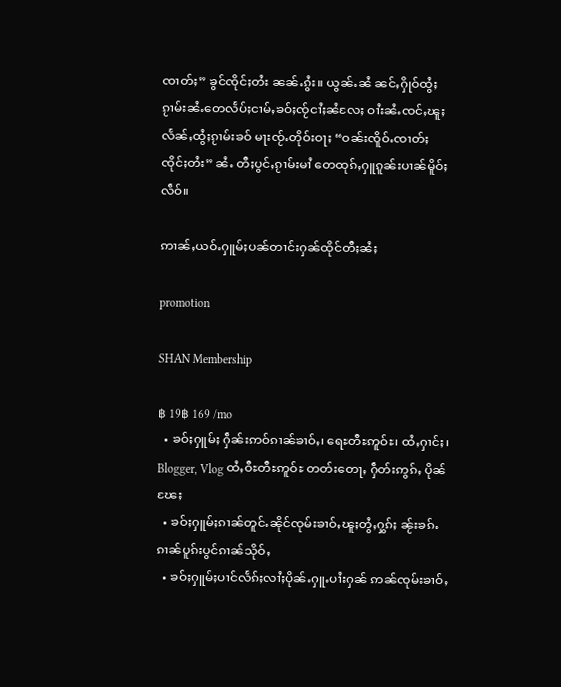ၸၢတ်ႈ” ၶွင်ၸိုင်ႈတႆး ၼၼ်ႉၵွႆး။ ယွၼ်ႉၼႆ ၼင်ႇႁိုဝ်ထွႆႈၵႂၢမ်းၼႆႉတေလႅပ်ႈငၢမ်ႇၶဝ်ႈၸႂ်ငၢႆႈၼႆလႄႈ ဝၢႆးၼႆႉၸင်ႇၽူႈလႅၼ်ႇထွႆႈၵႂၢမ်းၶဝ် မႃးၸႂ်ႉတိုဝ်းဝႃႈ “ဝၼ်းၸိူဝ်ႉၸၢတ်ႈၸိုင်ႈတႆး” ၼႆႉ တီႈပွင်ႇၵႂၢမ်းမၢႆ တေထုၵ်ႇႁူၵူၼ်းပၢၼ်မိူဝ်ႈလဵဝ်။

ဢၢၼ်ႇယဝ်ႉႁူမ်ႈပၼ်တၢင်းႁၼ်ထိုင်တီႈၼႆႈ

promotion

SHAN Membership

฿ 19฿ 169 /mo
  • ၶဝ်ႈႁူမ်ႈ ႁဵၼ်းဢဝ်ၵၢၼ်ၶၢဝ်ႇ၊ ရေႊတီႊဢူဝ်ႊ၊ ထႆႇႁၢင်ႈ၊ Blogger, Vlog ထႆႇဝီႊတီႊဢူဝ်ႊ တတ်းတေႃႇ ႁဵတ်းဢွၵ်ႇ ပိုၼ်ၽႄႈ
  • ၶဝ်ႈႁူမ်ႈၵၢၼ်တူင်ႉၼိုင်ၸုမ်းၶၢဝ်ႇၽူႈတွႆႇႁွၵ်ႈ ၼႂ်းၶၵ်ႉၵၢၼ်ပူၵ်းပွင်ၵၢၼ်သိုဝ်ႇ
  • ၶဝ်ႈႁူမ်ႈပၢင်လႅၵ်ႈလၢႆႈပိုၼ်ႉႁူႉပၢႆးႁၼ် ဢၼ်ၸုမ်းၶၢဝ်ႇ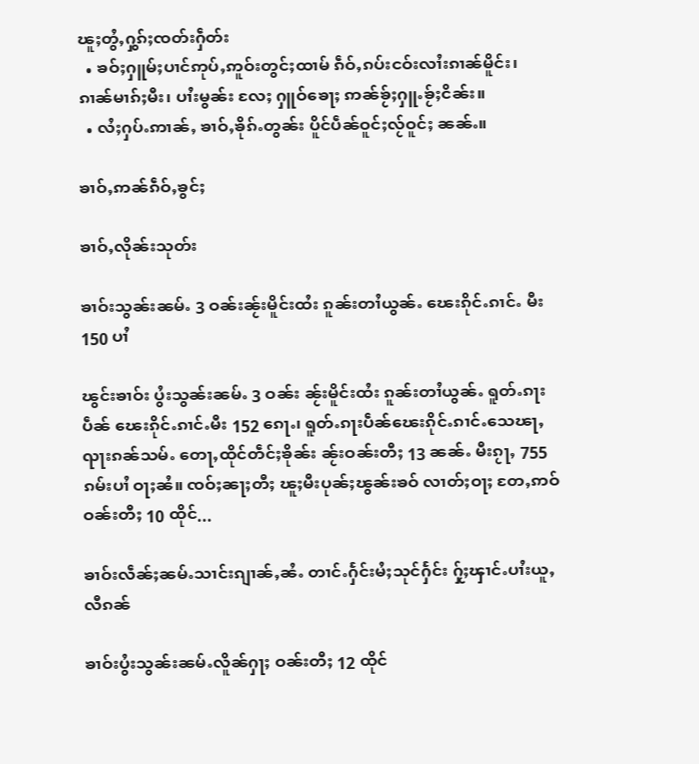ၽူႈတွႆႇႁွၵ်ႈၸတ်းႁဵတ်း
  • ၶဝ်ႈႁူမ်ႈပၢင်ဢုပ်ႇဢူဝ်းတွင်ႈထၢမ် ၵဵဝ်ႇၵပ်းငဝ်းလၢႆးၵၢၼ်မိူင်း၊ ၵၢၼ်မၢၵ်ႈမီး၊ ပၢႆးမွၼ်း လႄႈ ႁူဝ်ၶေႃႈ ဢၼ်ၶႂ်ႈႁူႉၶႂ်ႈငိၼ်း။
  • လႆႈႁပ်ႉဢၢၼ်ႇ ၶၢဝ်ႇၶိုၵ်ႉတွၼ်း ပိူင်ပဵၼ်ဝူင်ႈလႂ်ဝူင်ႈ ၼၼ်ႉ။

ၶၢဝ်ႇဢၼ်ၵဵဝ်ႇၶွင်ႈ

ၶၢဝ်ႇလိုၼ်းသုတ်း

ၶၢဝ်းသွၼ်းၼမ်ႉ 3 ဝၼ်းၼႂ်းမိူင်းထႆး ၵူၼ်းတၢႆယွၼ်ႉ ၽေးၵိုင်ႉၵၢင်ႉ မီး 150 ပၢႆ

ၽွင်းၶၢဝ်း ပွႆးသွၼ်းၼမ်ႉ 3 ဝၼ်း ၼႂ်းမိူင်းထႆး ၵူၼ်းတၢႆယွၼ်ႉ ရူတ်ႉၵႃးပဵၼ် ၽေးၵိုင်ႉၵၢင်ႉမီး 152 ၵေႃႉ၊ ရူတ်ႉၵႃးပဵၼ်ၽေးၵိုင်ႉၵၢင်ႉသေၽႃႇၺႃးၵၼ်သမ်ႉ တေႃႇထိုင်တဵင်ႈၶိုၼ်း ၼႂ်းဝၼ်းတီႈ 13 ၼၼ်ႉ မီးၵႂႃႇ 755 ၵမ်းပၢႆ ဝႃႈၼႆ။ ၸဝ်ႈၼႃႈတီႈ ၽူႈမီးပုၼ်ႈၽွၼ်းၶဝ် လၢတ်ႈဝႃႈ တႄႇဢဝ်ဝၼ်းတီႈ 10 ထိုင်...

ၶၢဝ်းလဵၼ်ႈၼမ်ႉသၢင်းၵျၢၼ်ႇၼႆႉ တၢင်ႉႁႅင်းမႆႈသုင်ႁႅင်း ႁႂ်ႈၾၢင်ႉပၢႆးယူႇလီၵၼ်

ၶၢဝ်းပွႆးသွၼ်းၼမ်ႉလိူၼ်ႁႃႈ ဝၼ်းတီႈ 12 ထိုင်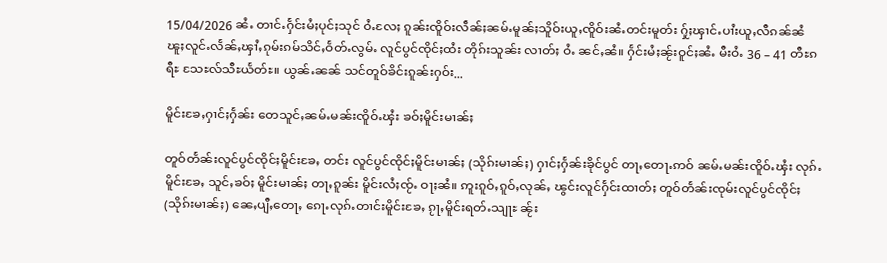15/04/2026 ၼႆႉ တၢင်ႉႁႅင်းမႆႈပုင်ႈသုင် ဝႆႉလႄႈ ၵူၼ်းၸိူဝ်းလဵၼ်ႈၼမ်ႉမူၼ်ႈသိူဝ်းယူႇၸိူဝ်းၼႆႉတင်းမူတ်း ႁႂ်ႈၾၢင်ႉပၢႆးယူႇလီၵၼ်ၼႆ ၽူႈလူင်ႉလႅၼ်ႇၾၢႆႇၵုမ်းၵမ်သိင်ႇဝႅတ်ႉလွမ်ႉ လူင်ပွင်ၸိုင်ႈထႆး တိုၵ်းသူၼ်း လၢတ်ႈ ဝႆႉ ၼင်ႇၼႆ။ ႁႅင်းမႆႈၼႂ်းဝူင်ႈၼႆႉ မီးဝႆႉ 36 – 41 တီႊၵရီႊ သႄႊလ်သီႊယႅတ်ႊ။ ယွၼ်ႉၼၼ် သင်တူဝ်ၶိင်းၵူၼ်းႁဝ်း...

မိူင်းၶႄႇႁၢင်ႈႁႅၼ်း တေသူင်ႇၼမ်ႉမၼ်းၸိူဝ်ႉၾႆး ၶဝ်ႈမိူင်းမၢၼ်ႈ

တူဝ်တႅၼ်းလူင်ပွင်ၸိုင်ႈမိူင်းၶႄႇ တင်း လူင်ပွင်ၸိုင်ႈမိူင်းမၢၼ်ႈ (သိုၵ်းမၢၼ်ႈ) ႁၢင်ႈႁႅၼ်းၶိုင်ပွင် တႃႇတေႃႉဢဝ် ၼမ်ႉမၼ်းၸိူဝ်ႉၾႆး လုၵ်ႉမိူင်းၶႄႇ သူင်ႇၶဝ်ႈ မိူင်းမၢၼ်ႈ တႃႇၵူၼ်း မိူင်းလႆႈၸႂ်ႉ ဝႃႈၼႆ။ ဢူးၵူဝ်ႇၵူဝ်ႇလုၼ်ႇ ၽွင်းလူင်ႁႅင်းထၢတ်ႈ တူဝ်တႅၼ်းၸုမ်းလူင်ပွင်ၸိုင်ႈ (သိုၵ်းမၢၼ်ႈ) ၼေႇပျီႇတေႃႇ ၵေႃႉလုၵ်ႉတၢင်းမိူင်းၶႄႇ ၵႂႃႇမိူင်းရတ်ႉသျႃႊ ၼႂ်း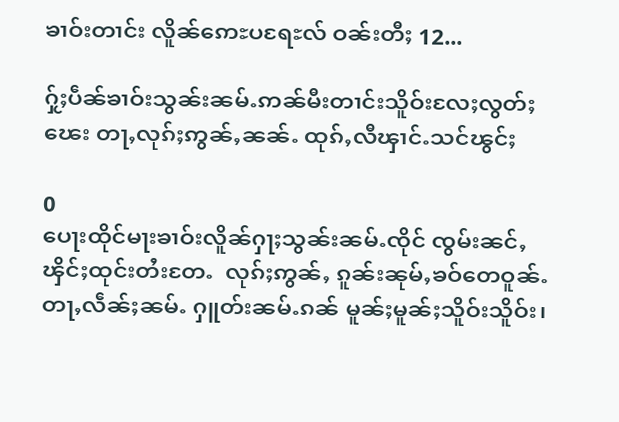ၶၢဝ်းတၢင်း လိူၼ်ဢေႊပရႄႊလ် ဝၼ်းတီႈ 12...

ႁႂ်ႈပဵၼ်ၶၢဝ်းသွၼ်းၼမ်ႉဢၼ်မီးတၢင်းသိူဝ်းလႄႈလွတ်ႈၽေး တႃႇလုၵ်ႈဢွၼ်ႇၼၼ်ႉ ထုၵ်ႇလီၾၢင်ႉသင်ၽွင်ႈ

0
ပေႃးထိုင်မႃးၶၢဝ်းလိူၼ်ႁႃႈသွၼ်းၼမ်ႉၸိုင် ၸွမ်းၼင်ႇၾိင်ႈထုင်းတႆးတႄႉ  လုၵ်ႈဢွၼ်ႇ ၵူၼ်းၼုမ်ႇၶဝ်တေဝူၼ်ႉတႃႇလဵၼ်ႈၼမ်ႉ ႁူတ်းၼမ်ႉၵၼ် မူၼ်ႈမူၼ်ႈသိူဝ်းသိူဝ်း၊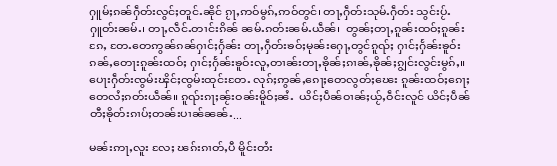ႁူမ်ႈၵၼ်ႁဵတ်းလွင်ႈတူင်ႉၼိုင် ၵႂႃႇဢဝ်မွၵ်ႇဢဝ်တွင်၊ တႃႇႁဵတ်းသုမ်ႉႁဵတ်း သွင်းပႂ်ႉ ႁူတ်းၼမ်ႉ၊ တႃႇလဵင်ႉတၢင်းၵိၼ် ၼမ်ႉၵတ်းၼမ်ႉယဵၼ်၊  တွၼ်ႈတႃႇၵူၼ်းထဝ်ႈၵူၼ်းၵႄႇ တႄႉတေဢွၼ်ၵၼ်ႁၢင်ႈႁႅၼ်း တႃႇႁဵတ်းၶဝ်ႈမုၼ်းႁေႃႇတွင်ၵူၺ်ႈ ႁၢင်ႈႁႅၼ်းၶူဝ်းၵၼ်ႇတေႃးၵူၼ်းထဝ်ႈ ႁၢင်ႈႁႅၼ်းၶူဝ်းလူႇတၢၼ်းတႃႇၶိုၼ်ႈၵၢၼ်ႇၶိုၼ်ႈၵျွင်းလွင်းမွၵ်ႇ။ ပေႃးႁဵတ်းၸွမ်းၾိင်ႈၸွမ်းထုင်းတႄႉ လုၵ်ႈဢွၼ်ႇၵေႃႈတေလွတ်ႈၽေး ၵူၼ်းထဝ်ႈၵေႃႈတေလႆႈၵတ်းယဵၼ်။ ၵူၺ်းၵႃႈၼႂ်းဝၼ်းမိူဝ်ႈၼႆႉ  ယိင်ႈပဵၼ်ဝၢၼ်ႈယႂ်ႇဝဵင်းလူင် ယိင်ႈပဵၼ်တီႈၶိုတ်းၵၢပ်ႈတၼ်းပၢၼ်ၼၼ်ႉ...

မၼ်းဢႃႇလူး လႄႈ ၽၵ်းၵၢတ်ႇပီ မိူင်းတႆး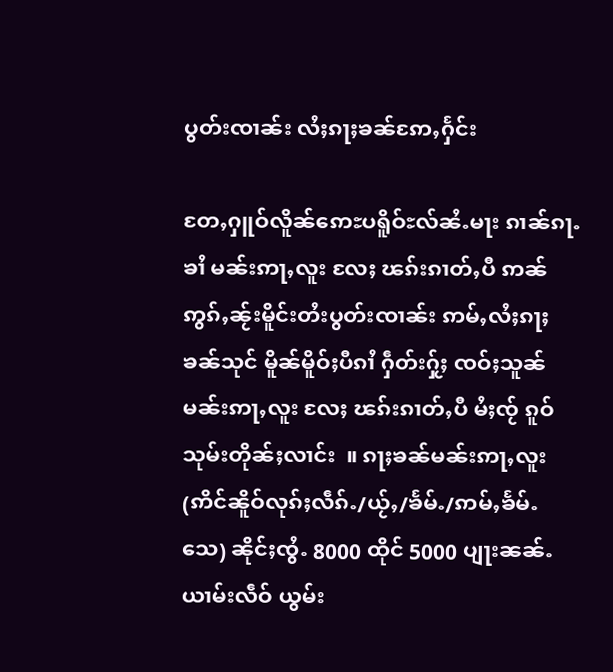ပွတ်းၸၢၼ်း လႆႈၵႃႈၶၼ်ဢႄႇႁႅင်း

တႄႇႁူဝ်လိူၼ်ဢေႊပရိူဝ်ႊလ်ၼႆႉမႃး ၵၢၼ်ၵႃႉၶၢႆ မၼ်းဢႃႇလူး လႄႈ ၽၵ်းၵၢတ်ႇပီ ဢၼ်ဢွၵ်ႇၼႂ်းမိူင်းတႆးပွတ်းၸၢၼ်း ဢမ်ႇလႆႈၵႃႈၶၼ်သုင် မိူၼ်မိူဝ်ႈပီၵၢႆ ႁဵတ်းႁႂ်ႈ ၸဝ်ႈသူၼ်မၼ်းဢႃႇလူး လႄႈ ၽၵ်းၵၢတ်ႇပီ မႆႈၸႂ် ၵူဝ်သုမ်းတိုၼ်ႈလၢင်း  ။ ၵႃႈၶၼ်မၼ်းဢႃႇလူး (ဢိင်ၼိူဝ်လုၵ်ႈလဵၵ်ႉ/ယႂ်ႇ/ၶႅမ်ႉ/ဢမ်ႇၶႅမ်ႉသေ) ၼိုင်ႈၸွႆႉ 8000 ထိုင် 5000 ပျႃးၼၼ်ႉ ယၢမ်းလဵဝ် ယွမ်း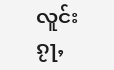လူင်းၵႂႃႇ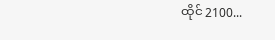ထိုင် 2100...